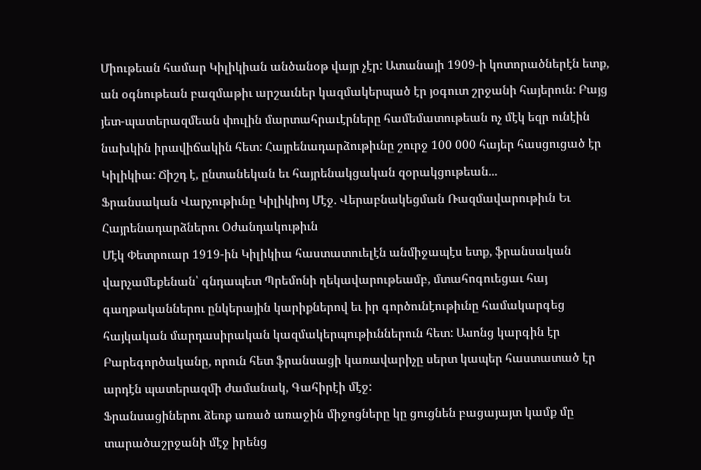Միութեան համար Կիլիկիան անծանօթ վայր չէր: Ատանայի 1909-ի կոտորածներէն ետք, ան օգնութեան բազմաթիւ արշաւներ կազմակերպած էր յօգուտ շրջանի հայերուն: Բայց յետ-պատերազմեան փուլին մարտահրաւէրները համեմատութեան ոչ մէկ եզր ունէին նախկին իրավիճակին հետ: Հայրենադարձութիւնը շուրջ 100 000 հայեր հասցուցած էր Կիլիկիա: Ճիշդ է, ընտանեկան եւ հայրենակցական զօրակցութեան...
Ֆրանսական Վարչութիւնը Կիլիկիոյ Մէջ. Վերաբնակեցման Ռազմավարութիւն Եւ Հայրենադարձներու Օժանդակութիւն
Մէկ Փետրուար 1919-ին Կիլիկիա հաստատուելէն անմիջապէս ետք, ֆրանսական վարչամեքենան՝ գնդապետ Պրեմոնի ղեկավարութեամբ, մտահոգուեցաւ հայ գաղթականներու ընկերային կարիքներով եւ իր գործունէութիւնը համակարգեց հայկական մարդասիրական կազմակերպութիւններուն հետ: Ասոնց կարգին էր Բարեգործականը, որուն հետ ֆրանսացի կառավարիչը սերտ կապեր հաստատած էր արդէն պատերազմի ժամանակ, Գահիրէի մէջ:
Ֆրանսացիներու ձեռք առած առաջին միջոցները կը ցուցնեն բացայայտ կամք մը տարածաշրջանի մէջ իրենց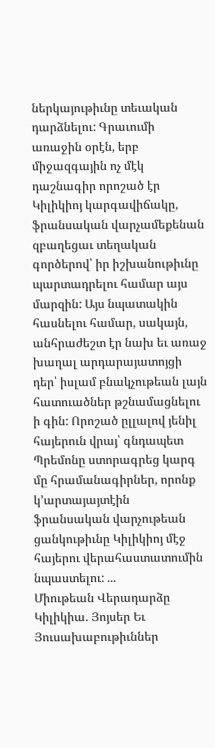ներկայութիւնը տեւական դարձնելու: Գրաւումի առաջին օրէն, երբ միջազգային ոչ մէկ դաշնագիր որոշած էր Կիլիկիոյ կարգավիճակը, ֆրանսական վարչամեքենան զբաղեցաւ տեղական գործերով՝ իր իշխանութիւնը պարտադրելու համար այս մարզին: Այս նպատակին հասնելու համար, սակայն, անհրաժեշտ էր նախ եւ առաջ խաղալ արդարայատոյցի դեր՝ իսլամ բնակչութեան լայն հատուածներ թշնամացնելու ի գին: Որոշած ըլլալով յենիլ հայերուն վրայ՝ գնդապետ Պրեմոնը ստորագրեց կարգ մը հրամանագիրներ, որոնք կ՚արտայայտէին ֆրանսական վարչութեան ցանկութիւնը Կիլիկիոյ մէջ հայերու վերահաստատումին նպաստելու: ...
Միութեան Վերադարձը Կիլիկիա. Յոյսեր Եւ Յուսախաբութիւններ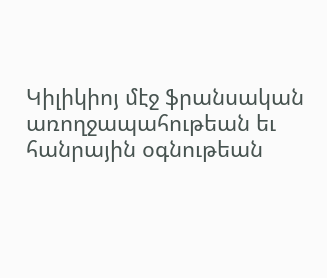Կիլիկիոյ մէջ ֆրանսական առողջապահութեան եւ հանրային օգնութեան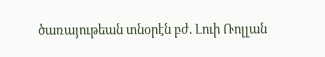ծառայութեան տնօրէն բժ. Լուի Ռոլլան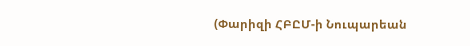(Փարիզի ՀԲԸՄ-ի Նուպարեան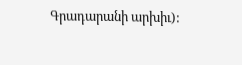Գրադարանի արխիւ):